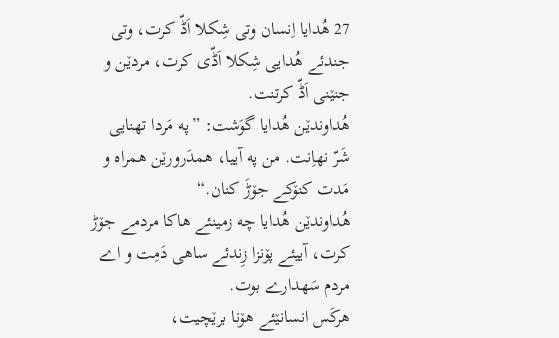27 هُدایا اِنسان وتی شِکلا اَڈّ کرت، وتی جندئے هُدایی شِکلا اَڈّی کرت، مردێن و جنێنی اَڈّ کرتنت.
هُداوندێن هُدایا گوَشت: ”په مَردا تهنایی شَرّ نهاِنت. من په آییا، همدَرورێن همراه و مَدت کنۆکے جۆڑَ کنان.“
هُداوندێن هُدایا چه زمینئے هاکا مردمے جۆڑ کرت، آییئے پۆنزا زِندئے ساهی دَمِت و اے مردم سَهدارے بوت.
هرکَس انسانێئے هۆنا برێچیت،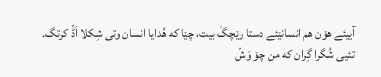آییئے هۆن هم انسانێئے دستا رێچگَ بیت، چێا که هُدایا انسان وتی شِکلا اَڈّ کرتگ.
تئیی شُگرا گِران که من چۆ وَشّ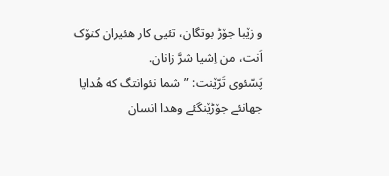و زێبا جۆڑ بوتگان، تئیی کار هئیران کنۆک اَنت، من اِشیا شرَّ زانان.
پَسّئوی تَرّێنت: ”شما نئوانتگ که هُدایا جهانئے جۆڑێنگئے وهدا انسان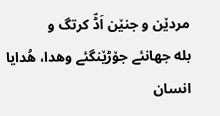مردێن و جنێن اَڈّ کرتگ و
بله جهانئے جۆڑێنگئے وهدا، هُدایا انسان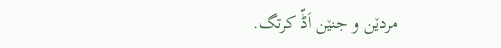مردێن و جنێن اَڈّ کرتگ.